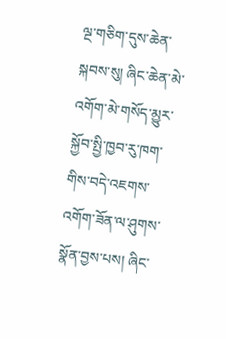ལྔ་གཅིག་དུས་ཆེན་སྐབས་སུ། ཞིང་ཆེན་མེ་འགོག་མེ་གསོད་མྱུར་སྐྱོབ་སྤྱི་ཁྱབ་རུ་ཁག་གིས་བདེ་འཇགས་འགོག་ཟོན་ལ་ཤུགས་སྣོན་བྱས་པས། ཞིང་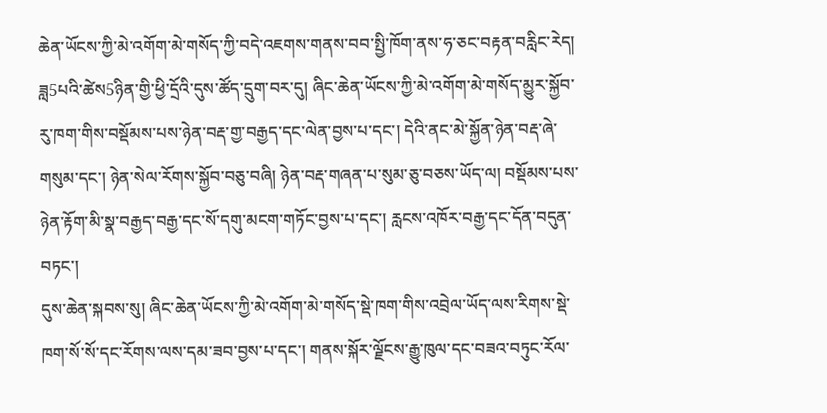ཆེན་ཡོངས་ཀྱི་མེ་འགོག་མེ་གསོད་ཀྱི་བདེ་འཇགས་གནས་བབ་སྤྱི་ཁོག་ནས་ཧ་ཅང་བརྟན་བརླིང་རེད། ཟླ5པའི་ཚེས5ཉིན་གྱི་ཕྱི་དྲོའི་དུས་ཚོད་དྲུག་བར་དུ། ཞིང་ཆེན་ཡོངས་ཀྱི་མེ་འགོག་མེ་གསོད་མྱུར་སྐྱོབ་རུ་ཁག་གིས་བསྡོམས་པས་ཉེན་བརྡ་གྱ་བརྒྱད་དང་ལེན་བྱས་པ་དང་། དེའི་ནང་མེ་སྐྱོན་ཉེན་བརྡ་ཞེ་གསུམ་དང་། ཉེན་སེལ་རོགས་སྐྱོབ་བཅུ་བཞི། ཉེན་བརྡ་གཞན་པ་སུམ་ཅུ་བཅས་ཡོད་ལ། བསྡོམས་པས་ཉེན་རྟོག་མི་སྣ་བརྒྱད་བརྒྱ་དང་སོ་དགུ་མངག་གཏོང་བྱས་པ་དང་། རླངས་འཁོར་བརྒྱ་དང་དོན་བདུན་བཏང་།
དུས་ཆེན་སྐབས་སུ། ཞིང་ཆེན་ཡོངས་ཀྱི་མེ་འགོག་མེ་གསོད་སྡེ་ཁག་གིས་འབྲེལ་ཡོད་ལས་རིགས་སྡེ་ཁག་སོ་སོ་དང་རོགས་ལས་དམ་ཟབ་བྱས་པ་དང་། གནས་སྐོར་ལྗོངས་རྒྱུ་ཁུལ་དང་བཟའ་བཏུང་རོལ་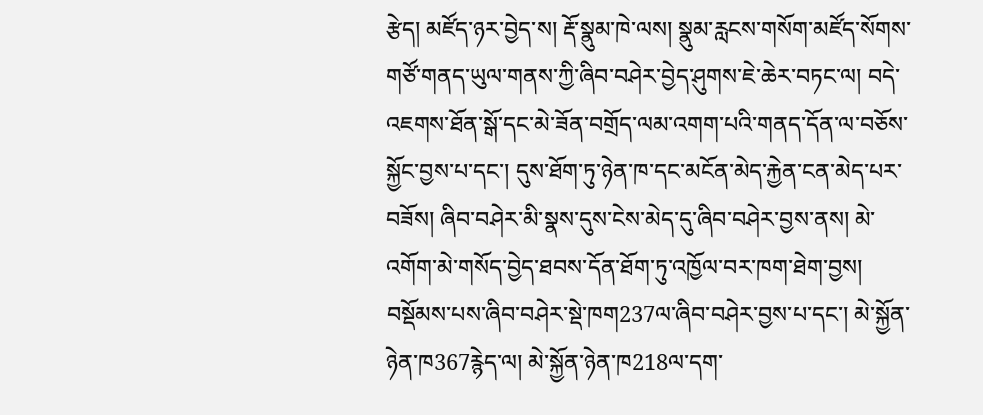རྩེད། མཛོད་ཉར་བྱེད་ས། རྡོ་སྣུམ་ཁེ་ལས། སྣུམ་རླངས་གསོག་མཛོད་སོགས་གཙོ་གནད་ཡུལ་གནས་ཀྱི་ཞིབ་བཤེར་བྱེད་ཤུགས་ཇེ་ཆེར་བཏང་ལ། བདེ་འཇགས་ཐོན་སྒོ་དང་མེ་ཟོན་བགྲོད་ལམ་འགག་པའི་གནད་དོན་ལ་བཅོས་སྐྱོང་བྱས་པ་དང་། དུས་ཐོག་ཏུ་ཉེན་ཁ་དང་མངོན་མེད་རྐྱེན་ངན་མེད་པར་བཟོས། ཞིབ་བཤེར་མི་སྣས་དུས་ངེས་མེད་དུ་ཞིབ་བཤེར་བྱས་ནས། མེ་འགོག་མེ་གསོད་བྱེད་ཐབས་དོན་ཐོག་ཏུ་འཁྱོལ་བར་ཁག་ཐེག་བྱས། བསྡོམས་པས་ཞིབ་བཤེར་སྡེ་ཁག237ལ་ཞིབ་བཤེར་བྱས་པ་དང་། མེ་སྐྱོན་ཉེན་ཁ367རྙེད་ལ། མེ་སྐྱོན་ཉེན་ཁ218ལ་དག་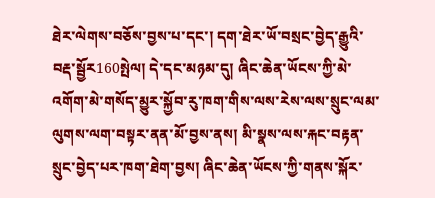ཐེར་ལེགས་བཅོས་བྱས་པ་དང་། དག་ཐེར་ཡོ་བསྲང་བྱེད་རྒྱུའི་བརྡ་སྦྱོར160སྤེལ། དེ་དང་མཉམ་དུ། ཞིང་ཆེན་ཡོངས་ཀྱི་མེ་འགོག་མེ་གསོད་མྱུར་སྐྱོབ་རུ་ཁག་གིས་ལས་རེས་ལས་སྲུང་ལམ་ལུགས་ལག་བསྟར་ནན་མོ་བྱས་ནས། མི་སྣས་ལས་རྐང་བརྟན་སྲུང་བྱེད་པར་ཁག་ཐེག་བྱས། ཞིང་ཆེན་ཡོངས་ཀྱི་གནས་སྐོར་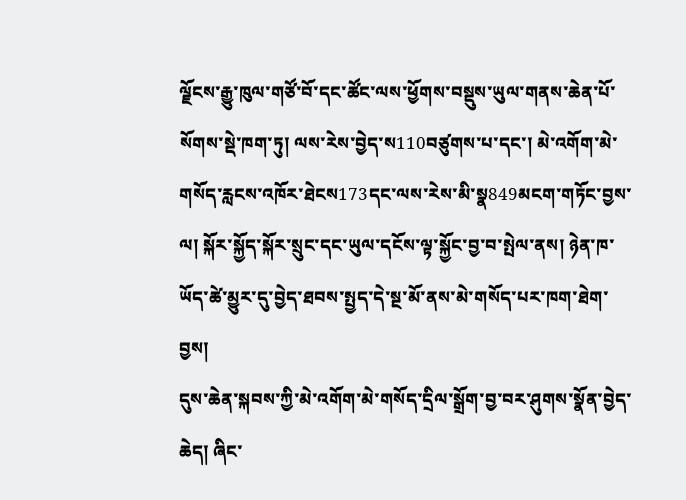ལྗོངས་རྒྱུ་ཁུལ་གཙོ་བོ་དང་ཚོང་ལས་ཕྱོགས་བསྡུས་ཡུལ་གནས་ཆེན་པོ་སོགས་སྡེ་ཁག་ཏུ། ལས་རེས་བྱེད་ས110བཙུགས་པ་དང་། མེ་འགོག་མེ་གསོད་རླངས་འཁོར་ཐེངས173དང་ལས་རེས་མི་སྣ849མངག་གཏོང་བྱས་ལ། སྐོར་སྐྱོད་སྐོར་སྲུང་དང་ཡུལ་དངོས་ལྟ་སྐྱོང་བྱ་བ་སྤེལ་ནས། ཉེན་ཁ་ཡོད་ཚེ་མྱུར་དུ་བྱེད་ཐབས་སྤྱད་དེ་སྔ་མོ་ནས་མེ་གསོད་པར་ཁག་ཐེག་བྱས།
དུས་ཆེན་སྐབས་ཀྱི་མེ་འགོག་མེ་གསོད་དྲིལ་སྒྲོག་བྱ་བར་ཤུགས་སྣོན་བྱེད་ཆེད། ཞིང་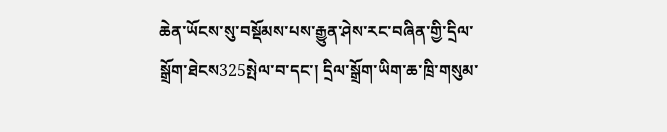ཆེན་ཡོངས་སུ་བསྡོམས་པས་རྒྱུན་ཤེས་རང་བཞིན་གྱི་དྲིལ་སྒྲོག་ཐེངས325སྤེལ་བ་དང་། དྲིལ་སྒྲོག་ཡིག་ཆ་ཁྲི་གསུམ་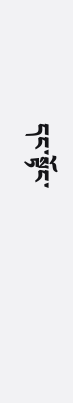དང་སྟོང་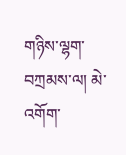གཉིས་ལྷག་བཀྲམས་ལ། མེ་འགོག་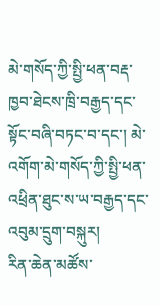མེ་གསོད་ཀྱི་སྤྱི་ཕན་བརྡ་ཁྱབ་ཐེངས་ཁྲི་བརྒྱད་དང་སྟོང་བཞི་བཏང་བ་དང་། མེ་འགོག་མེ་གསོད་ཀྱི་སྤྱི་ཕན་འཕྲིན་ཐུང་ས་ཡ་བརྒྱད་དང་འབུམ་དྲུག་བསྐུར།
རིན་ཆེན་མཚོས་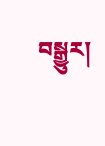བསྒྱུར།